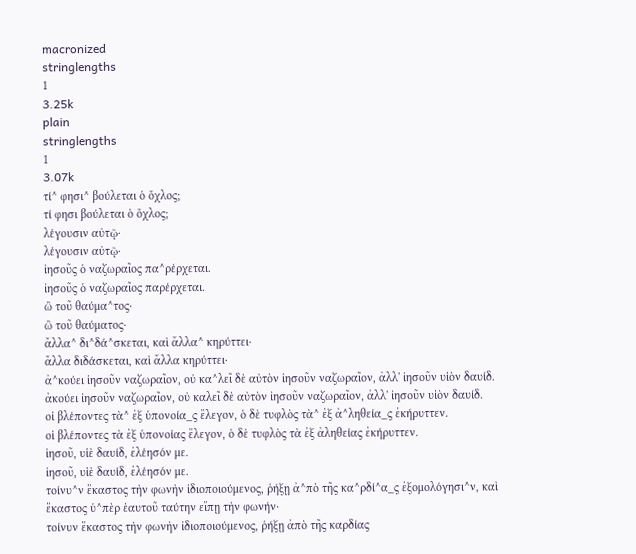macronized
stringlengths
1
3.25k
plain
stringlengths
1
3.07k
τί^ φησι^ βούλεται ὁ ὄχλος;
τί φησι βούλεται ὁ ὄχλος;
λέγουσιν αὐτῷ·
λέγουσιν αὐτῷ·
ἰησοῦς ὁ ναζωραῖος πα^ρέρχεται.
ἰησοῦς ὁ ναζωραῖος παρέρχεται.
ὢ τοῦ θαύμα^τος·
ὢ τοῦ θαύματος·
ἄλλα^ δι^δά^σκεται, καὶ ἄλλα^ κηρύττει·
ἄλλα διδάσκεται, καὶ ἄλλα κηρύττει·
ἀ^κούει ἰησοῦν ναζωραῖον, οὐ κα^λεῖ δὲ αὐτὸν ἰησοῦν ναζωραῖον, ἀλλ' ἰησοῦν υἱὸν δαυίδ.
ἀκούει ἰησοῦν ναζωραῖον, οὐ καλεῖ δὲ αὐτὸν ἰησοῦν ναζωραῖον, ἀλλ' ἰησοῦν υἱὸν δαυίδ.
οἱ βλέποντες τὰ^ ἐξ ὑπονοία_ς ἔλεγον, ὁ δὲ τυφλὸς τὰ^ ἐξ ἀ^ληθεία_ς ἐκήρυττεν.
οἱ βλέποντες τὰ ἐξ ὑπονοίας ἔλεγον, ὁ δὲ τυφλὸς τὰ ἐξ ἀληθείας ἐκήρυττεν.
ἰησοῦ, υἱὲ δαυίδ, ἐλέησόν με.
ἰησοῦ, υἱὲ δαυίδ, ἐλέησόν με.
τοίνυ^ν ἕκαστος τὴν φωνὴν ἰδιοποιούμενος, ῥήξῃ ἀ^πὸ τῆς κα^ρδί^α_ς ἐξομολόγησι^ν, καὶ ἕκαστος ὑ^πὲρ ἑαυτοῦ ταύτην εἴπῃ τὴν φωνήν·
τοίνυν ἕκαστος τὴν φωνὴν ἰδιοποιούμενος, ῥήξῃ ἀπὸ τῆς καρδίας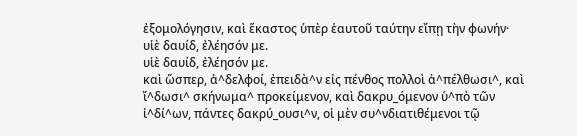ἐξομολόγησιν, καὶ ἕκαστος ὑπὲρ ἑαυτοῦ ταύτην εἴπῃ τὴν φωνήν·
υἱὲ δαυίδ, ἐλέησόν με.
υἱὲ δαυίδ, ἐλέησόν με.
καὶ ὥσπερ, ἀ^δελφοί, ἐπειδὰ^ν εἰς πένθος πολλοὶ ἀ^πέλθωσι^, καὶ ἴ^δωσι^ σκήνωμα^ προκείμενον, καὶ δακρυ_όμενον ὑ^πὸ τῶν ἰ^δί^ων, πάντες δακρύ_ουσι^ν, οἱ μὲν συ^νδιατιθέμενοι τῷ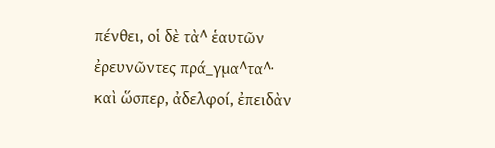πένθει, οἱ δὲ τὰ^ ἑαυτῶν ἐρευνῶντες πρά_γμα^τα^·
καὶ ὥσπερ, ἀδελφοί, ἐπειδὰν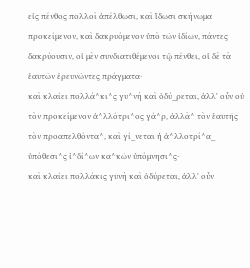εἰς πένθος πολλοὶ ἀπέλθωσι, καὶ ἴδωσι σκήνωμα προκείμενον, καὶ δακρυόμενον ὑπὸ τῶν ἰδίων, πάντες δακρύουσιν, οἱ μὲν συνδιατιθέμενοι τῷ πένθει, οἱ δὲ τὰ ἑαυτῶν ἐρευνῶντες πράγματα·
καὶ κλαίει πολλά^κι^ς γυ^νὴ καὶ ὀδύ_ρεται, ἀλλ' οὖν οὐ τὸν προκείμενον ἀ^λλότρι^ος γά^ρ, ἀλλὰ^ τὸν ἑαυτῆς τὸν προαπελθόντα^, καὶ γί_νεται ἡ ἀ^λλοτρί^α_ ὑπόθεσι^ς ἰ^δί^ων κα^κῶν ὑπόμνησι^ς·
καὶ κλαίει πολλάκις γυνὴ καὶ ὀδύρεται, ἀλλ' οὖν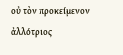οὐ τὸν προκείμενον ἀλλότριος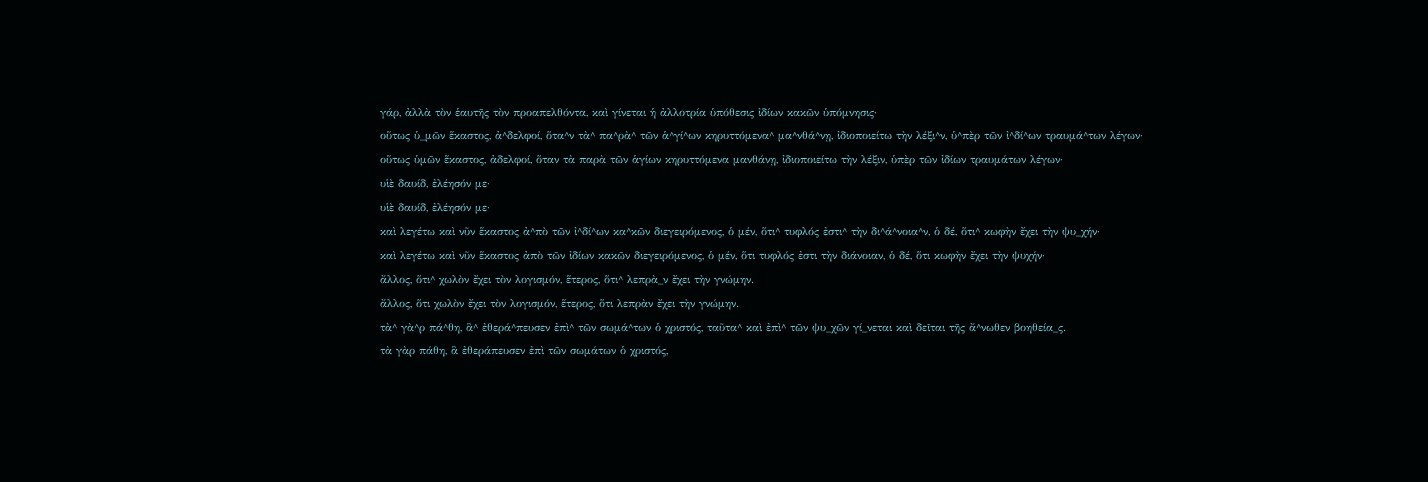γάρ, ἀλλὰ τὸν ἑαυτῆς τὸν προαπελθόντα, καὶ γίνεται ἡ ἀλλοτρία ὑπόθεσις ἰδίων κακῶν ὑπόμνησις·
οὕτως ὑ_μῶν ἕκαστος, ἀ^δελφοί, ὅτα^ν τὰ^ πα^ρὰ^ τῶν ἁ^γί^ων κηρυττόμενα^ μα^νθά^νῃ, ἰδιοποιείτω τὴν λέξι^ν, ὑ^πὲρ τῶν ἰ^δί^ων τραυμά^των λέγων·
οὕτως ὑμῶν ἕκαστος, ἀδελφοί, ὅταν τὰ παρὰ τῶν ἁγίων κηρυττόμενα μανθάνῃ, ἰδιοποιείτω τὴν λέξιν, ὑπὲρ τῶν ἰδίων τραυμάτων λέγων·
υἱὲ δαυίδ, ἐλέησόν με·
υἱὲ δαυίδ, ἐλέησόν με·
καὶ λεγέτω καὶ νῦν ἕκαστος ἀ^πὸ τῶν ἰ^δί^ων κα^κῶν διεγειρόμενος, ὁ μέν, ὅτι^ τυφλός ἐστι^ τὴν δι^ά^νοια^ν, ὁ δέ, ὅτι^ κωφὴν ἔχει τὴν ψυ_χήν·
καὶ λεγέτω καὶ νῦν ἕκαστος ἀπὸ τῶν ἰδίων κακῶν διεγειρόμενος, ὁ μέν, ὅτι τυφλός ἐστι τὴν διάνοιαν, ὁ δέ, ὅτι κωφὴν ἔχει τὴν ψυχήν·
ἄλλος, ὅτι^ χωλὸν ἔχει τὸν λογισμόν, ἕτερος, ὅτι^ λεπρὰ_ν ἔχει τὴν γνώμην.
ἄλλος, ὅτι χωλὸν ἔχει τὸν λογισμόν, ἕτερος, ὅτι λεπρὰν ἔχει τὴν γνώμην.
τὰ^ γὰ^ρ πά^θη, ἃ^ ἐθερά^πευσεν ἐπὶ^ τῶν σωμά^των ὁ χριστός, ταῦτα^ καὶ ἐπὶ^ τῶν ψυ_χῶν γί_νεται καὶ δεῖται τῆς ἄ^νωθεν βοηθεία_ς.
τὰ γὰρ πάθη, ἃ ἐθεράπευσεν ἐπὶ τῶν σωμάτων ὁ χριστός,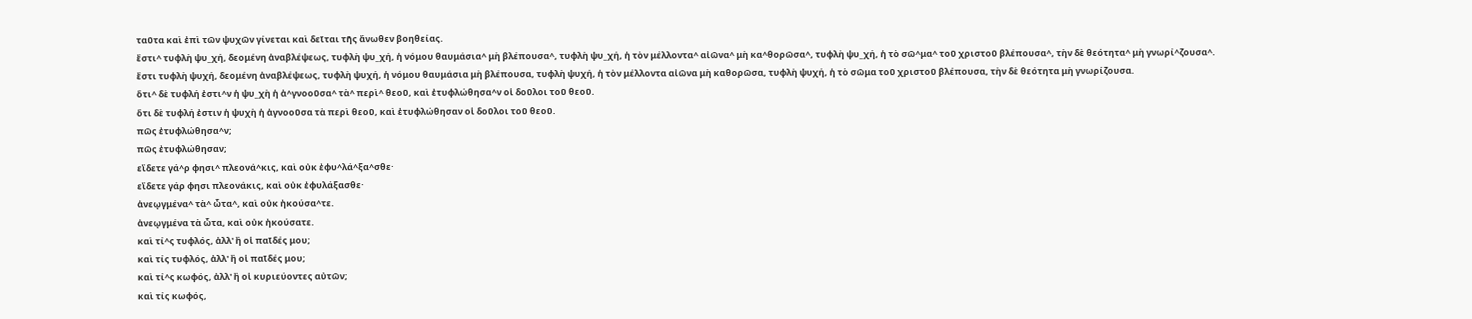ταῦτα καὶ ἐπὶ τῶν ψυχῶν γίνεται καὶ δεῖται τῆς ἄνωθεν βοηθείας.
ἔστι^ τυφλὴ ψυ_χή, δεομένη ἀναβλέψεως, τυφλὴ ψυ_χή, ἡ νόμου θαυμάσια^ μὴ βλέπουσα^, τυφλὴ ψυ_χή, ἡ τὸν μέλλοντα^ αἰῶνα^ μὴ κα^θορῶσα^, τυφλὴ ψυ_χή, ἡ τὸ σῶ^μα^ τοῦ χριστοῦ βλέπουσα^, τὴν δὲ θεότητα^ μὴ γνωρί^ζουσα^.
ἔστι τυφλὴ ψυχή, δεομένη ἀναβλέψεως, τυφλὴ ψυχή, ἡ νόμου θαυμάσια μὴ βλέπουσα, τυφλὴ ψυχή, ἡ τὸν μέλλοντα αἰῶνα μὴ καθορῶσα, τυφλὴ ψυχή, ἡ τὸ σῶμα τοῦ χριστοῦ βλέπουσα, τὴν δὲ θεότητα μὴ γνωρίζουσα.
ὅτι^ δὲ τυφλή ἐστι^ν ἡ ψυ_χὴ ἡ ἀ^γνοοῦσα^ τὰ^ περὶ^ θεοῦ, καὶ ἐτυφλώθησα^ν οἱ δοῦλοι τοῦ θεοῦ.
ὅτι δὲ τυφλή ἐστιν ἡ ψυχὴ ἡ ἀγνοοῦσα τὰ περὶ θεοῦ, καὶ ἐτυφλώθησαν οἱ δοῦλοι τοῦ θεοῦ.
πῶς ἐτυφλώθησα^ν;
πῶς ἐτυφλώθησαν;
εἴδετε γά^ρ φησι^ πλεονά^κις, καὶ οὐκ ἐφυ^λά^ξα^σθε·
εἴδετε γάρ φησι πλεονάκις, καὶ οὐκ ἐφυλάξασθε·
ἀνεῳγμένα^ τὰ^ ὦτα^, καὶ οὐκ ἠκούσα^τε.
ἀνεῳγμένα τὰ ὦτα, καὶ οὐκ ἠκούσατε.
καὶ τί^ς τυφλός, ἀλλ' ἢ οἱ παῖδές μου;
καὶ τίς τυφλός, ἀλλ' ἢ οἱ παῖδές μου;
καὶ τί^ς κωφός, ἀλλ' ἢ οἱ κυριεύοντες αὐτῶν;
καὶ τίς κωφός,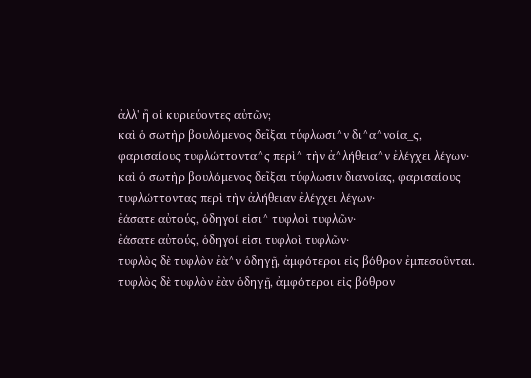ἀλλ' ἢ οἱ κυριεύοντες αὐτῶν;
καὶ ὁ σωτὴρ βουλόμενος δεῖξαι τύφλωσι^ν δι^α^νοία_ς, φαρισαίους τυφλώττοντα^ς περὶ^ τὴν ἀ^λήθεια^ν ἐλέγχει λέγων·
καὶ ὁ σωτὴρ βουλόμενος δεῖξαι τύφλωσιν διανοίας, φαρισαίους τυφλώττοντας περὶ τὴν ἀλήθειαν ἐλέγχει λέγων·
ἐάσατε αὐτούς, ὁδηγοί εἰσι^ τυφλοὶ τυφλῶν·
ἐάσατε αὐτούς, ὁδηγοί εἰσι τυφλοὶ τυφλῶν·
τυφλὸς δὲ τυφλὸν ἐὰ^ν ὁδηγῇ, ἀμφότεροι εἰς βόθρον ἐμπεσοῦνται.
τυφλὸς δὲ τυφλὸν ἐὰν ὁδηγῇ, ἀμφότεροι εἰς βόθρον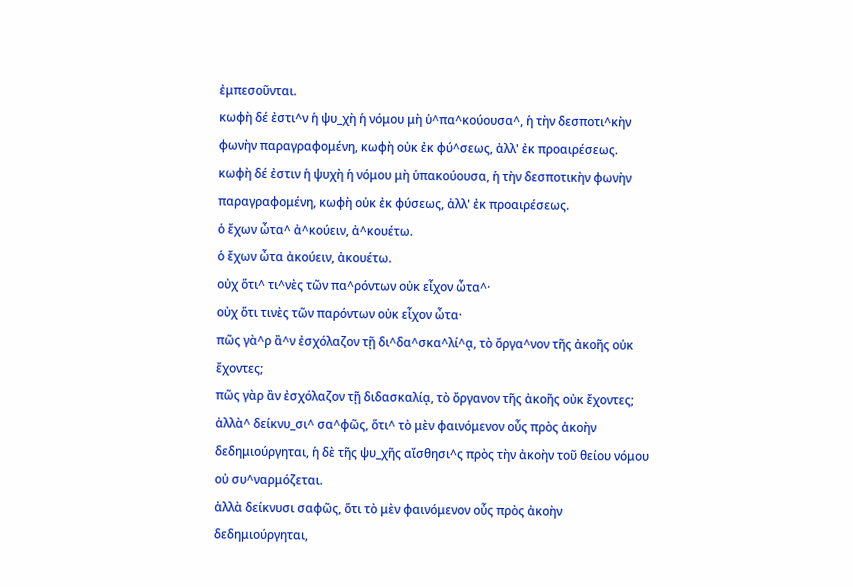ἐμπεσοῦνται.
κωφὴ δέ ἐστι^ν ἡ ψυ_χὴ ἡ νόμου μὴ ὑ^πα^κούουσα^, ἡ τὴν δεσποτι^κὴν φωνὴν παραγραφομένη, κωφὴ οὐκ ἐκ φύ^σεως, ἀλλ' ἐκ προαιρέσεως.
κωφὴ δέ ἐστιν ἡ ψυχὴ ἡ νόμου μὴ ὑπακούουσα, ἡ τὴν δεσποτικὴν φωνὴν παραγραφομένη, κωφὴ οὐκ ἐκ φύσεως, ἀλλ' ἐκ προαιρέσεως.
ὁ ἔχων ὦτα^ ἀ^κούειν, ἀ^κουέτω.
ὁ ἔχων ὦτα ἀκούειν, ἀκουέτω.
οὐχ ὅτι^ τι^νὲς τῶν πα^ρόντων οὐκ εἶχον ὦτα^·
οὐχ ὅτι τινὲς τῶν παρόντων οὐκ εἶχον ὦτα·
πῶς γὰ^ρ ἂ^ν ἐσχόλαζον τῇ δι^δα^σκα^λί^ᾳ, τὸ ὄργα^νον τῆς ἀκοῆς οὐκ ἔχοντες;
πῶς γὰρ ἂν ἐσχόλαζον τῇ διδασκαλίᾳ, τὸ ὄργανον τῆς ἀκοῆς οὐκ ἔχοντες;
ἀλλὰ^ δείκνυ_σι^ σα^φῶς, ὅτι^ τὸ μὲν φαινόμενον οὖς πρὸς ἀκοὴν δεδημιούργηται, ἡ δὲ τῆς ψυ_χῆς αἴσθησι^ς πρὸς τὴν ἀκοὴν τοῦ θείου νόμου οὐ συ^ναρμόζεται.
ἀλλὰ δείκνυσι σαφῶς, ὅτι τὸ μὲν φαινόμενον οὖς πρὸς ἀκοὴν δεδημιούργηται,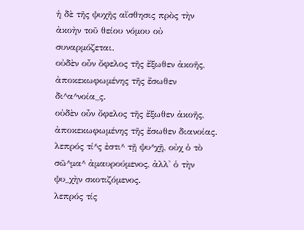ἡ δὲ τῆς ψυχῆς αἴσθησις πρὸς τὴν ἀκοὴν τοῦ θείου νόμου οὐ συναρμόζεται.
οὐδὲν οὖν ὄφελος τῆς ἔξωθεν ἀκοῆς, ἀποκεκωφωμένης τῆς ἔσωθεν δι^α^νοία_ς.
οὐδὲν οὖν ὄφελος τῆς ἔξωθεν ἀκοῆς, ἀποκεκωφωμένης τῆς ἔσωθεν διανοίας.
λεπρός τί^ς ἐστι^ τῇ ψυ^χῇ, οὐχ ὁ τὸ σῶ^μα^ ἀμαυρούμενος, ἀλλ' ὁ τὴν ψυ_χὴν σκοτιζόμενος.
λεπρός τίς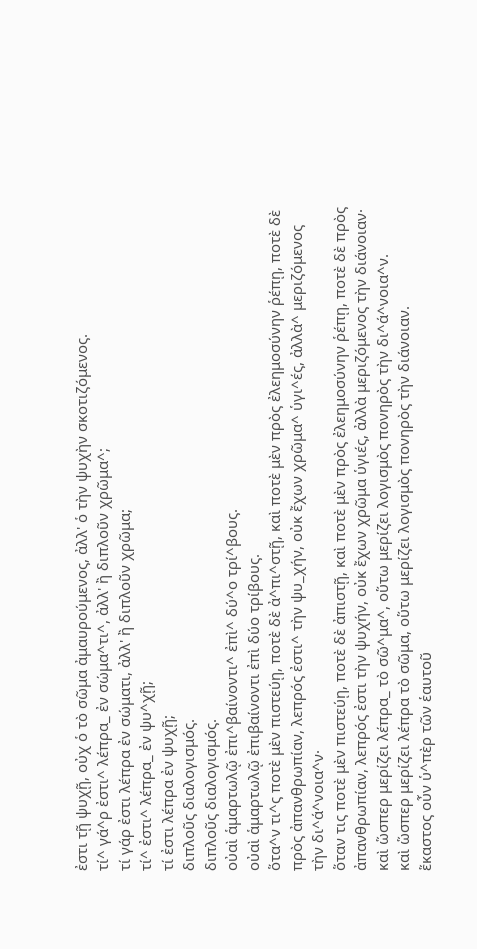ἐστι τῇ ψυχῇ, οὐχ ὁ τὸ σῶμα ἀμαυρούμενος, ἀλλ' ὁ τὴν ψυχὴν σκοτιζόμενος.
τί^ γά^ρ ἐστι^ λέπρα_ ἐν σώμα^τι^, ἀλλ' ἢ διπλοῦν χρῶμα^;
τί γάρ ἐστι λέπρα ἐν σώματι, ἀλλ' ἢ διπλοῦν χρῶμα;
τί^ ἐστι^ λέπρα_ ἐν ψυ^χῇ;
τί ἐστι λέπρα ἐν ψυχῇ;
διπλοῦς διαλογισμός.
διπλοῦς διαλογισμός.
οὐαὶ ἁμαρτωλῷ ἐπι^βαίνοντι^ ἐπὶ^ δύ^ο τρί^βους.
οὐαὶ ἁμαρτωλῷ ἐπιβαίνοντι ἐπὶ δύο τρίβους.
ὅτα^ν τι^ς ποτὲ μὲν πιστεύῃ, ποτὲ δὲ ἀ^πι^στῇ, καὶ ποτὲ μὲν πρὸς ἐλεημοσύνην ῥέπῃ, ποτὲ δὲ πρὸς ἀπανθρωπίαν, λεπρός ἐστι^ τὴν ψυ_χήν, οὐκ ἔχων χρῶμα^ ὑγι^ές, ἀλλὰ^ μεριζόμενος τὴν δι^ά^νοια^ν·
ὅταν τις ποτὲ μὲν πιστεύῃ, ποτὲ δὲ ἀπιστῇ, καὶ ποτὲ μὲν πρὸς ἐλεημοσύνην ῥέπῃ, ποτὲ δὲ πρὸς ἀπανθρωπίαν, λεπρός ἐστι τὴν ψυχήν, οὐκ ἔχων χρῶμα ὑγιές, ἀλλὰ μεριζόμενος τὴν διάνοιαν·
καὶ ὥσπερ μερίζει λέπρα_ τὸ σῶ^μα^, οὕτω μερίζει λογισμὸς πονηρὸς τὴν δι^ά^νοια^ν.
καὶ ὥσπερ μερίζει λέπρα τὸ σῶμα, οὕτω μερίζει λογισμὸς πονηρὸς τὴν διάνοιαν.
ἕκαστος οὖν ὑ^πὲρ τῶν ἑαυτοῦ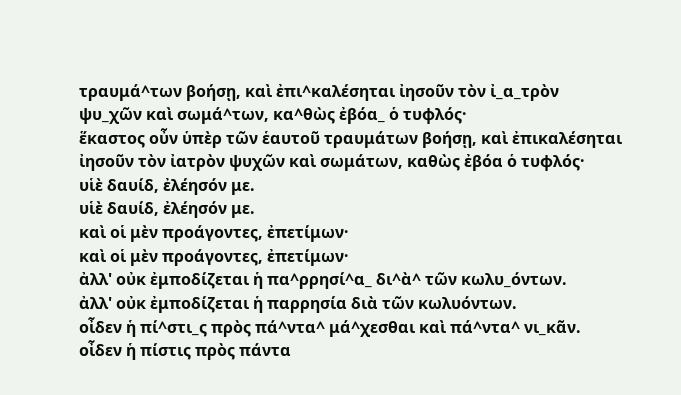τραυμά^των βοήσῃ, καὶ ἐπι^καλέσηται ἰησοῦν τὸν ἰ_α_τρὸν ψυ_χῶν καὶ σωμά^των, κα^θὼς ἐβόα_ ὁ τυφλός·
ἕκαστος οὖν ὑπὲρ τῶν ἑαυτοῦ τραυμάτων βοήσῃ, καὶ ἐπικαλέσηται ἰησοῦν τὸν ἰατρὸν ψυχῶν καὶ σωμάτων, καθὼς ἐβόα ὁ τυφλός·
υἱὲ δαυίδ, ἐλέησόν με.
υἱὲ δαυίδ, ἐλέησόν με.
καὶ οἱ μὲν προάγοντες, ἐπετίμων·
καὶ οἱ μὲν προάγοντες, ἐπετίμων·
ἀλλ' οὐκ ἐμποδίζεται ἡ πα^ρρησί^α_ δι^ὰ^ τῶν κωλυ_όντων.
ἀλλ' οὐκ ἐμποδίζεται ἡ παρρησία διὰ τῶν κωλυόντων.
οἶδεν ἡ πί^στι_ς πρὸς πά^ντα^ μά^χεσθαι καὶ πά^ντα^ νι_κᾶν.
οἶδεν ἡ πίστις πρὸς πάντα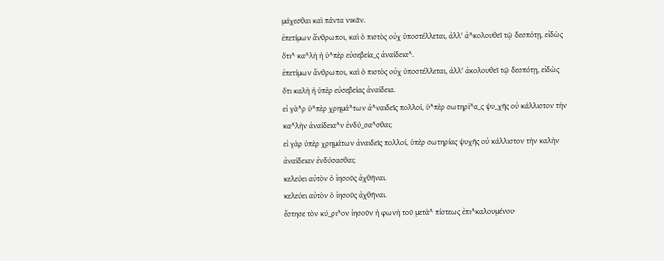μάχεσθαι καὶ πάντα νικᾶν.
ἐπετίμων ἄνθρωποι, καὶ ὁ πιστὸς οὐχ ὑποστέλλεται, ἀλλ' ἀ^κολουθεῖ τῷ δεσπότῃ, εἰδὼς ὅτι^ κα^λὴ ἡ ὑ^πὲρ εὐσεβεία_ς ἀναίδεια^.
ἐπετίμων ἄνθρωποι, καὶ ὁ πιστὸς οὐχ ὑποστέλλεται, ἀλλ' ἀκολουθεῖ τῷ δεσπότῃ, εἰδὼς ὅτι καλὴ ἡ ὑπὲρ εὐσεβείας ἀναίδεια.
εἰ γὰ^ρ ὑ^πὲρ χρημά^των ἀ^ναιδεῖς πολλοί, ὑ^πὲρ σωτηρί^α_ς ψυ_χῆς οὐ κάλλιστον τὴν κα^λὴν ἀναίδεια^ν ἐνδύ_σα^σθαι;
εἰ γὰρ ὑπὲρ χρημάτων ἀναιδεῖς πολλοί, ὑπὲρ σωτηρίας ψυχῆς οὐ κάλλιστον τὴν καλὴν ἀναίδειαν ἐνδύσασθαι;
κελεύει αὐτὸν ὁ ἰησοῦς ἀχθῆναι.
κελεύει αὐτὸν ὁ ἰησοῦς ἀχθῆναι.
ἔστησε τὸν κύ_ρι^ον ἰησοῦν ἡ φωνὴ τοῦ μετὰ^ πίστεως ἐπι^καλουμένου·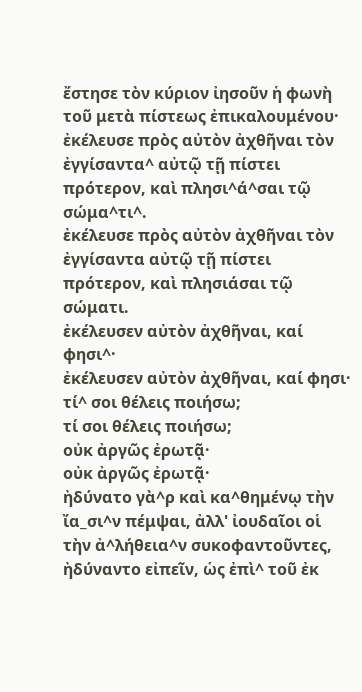ἔστησε τὸν κύριον ἰησοῦν ἡ φωνὴ τοῦ μετὰ πίστεως ἐπικαλουμένου·
ἐκέλευσε πρὸς αὐτὸν ἀχθῆναι τὸν ἐγγίσαντα^ αὐτῷ τῇ πίστει πρότερον, καὶ πλησι^ά^σαι τῷ σώμα^τι^.
ἐκέλευσε πρὸς αὐτὸν ἀχθῆναι τὸν ἐγγίσαντα αὐτῷ τῇ πίστει πρότερον, καὶ πλησιάσαι τῷ σώματι.
ἐκέλευσεν αὐτὸν ἀχθῆναι, καί φησι^·
ἐκέλευσεν αὐτὸν ἀχθῆναι, καί φησι·
τί^ σοι θέλεις ποιήσω;
τί σοι θέλεις ποιήσω;
οὐκ ἀργῶς ἐρωτᾷ·
οὐκ ἀργῶς ἐρωτᾷ·
ἠδύνατο γὰ^ρ καὶ κα^θημένῳ τὴν ἴα_σι^ν πέμψαι, ἀλλ' ἰουδαῖοι οἱ τὴν ἀ^λήθεια^ν συκοφαντοῦντες, ἠδύναντο εἰπεῖν, ὡς ἐπὶ^ τοῦ ἐκ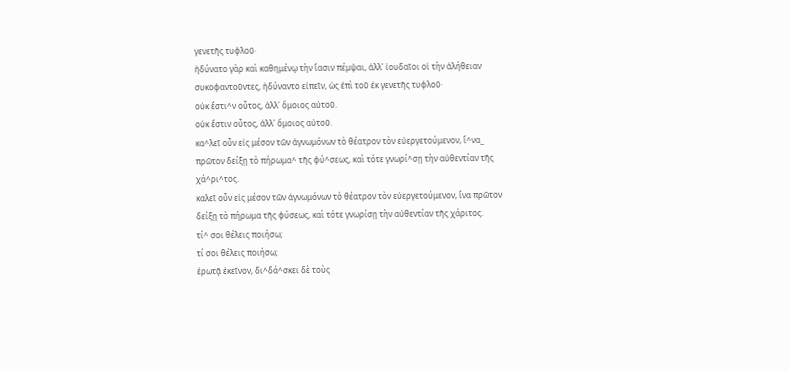γενετῆς τυφλοῦ·
ἠδύνατο γὰρ καὶ καθημένῳ τὴν ἴασιν πέμψαι, ἀλλ' ἰουδαῖοι οἱ τὴν ἀλήθειαν συκοφαντοῦντες, ἠδύναντο εἰπεῖν, ὡς ἐπὶ τοῦ ἐκ γενετῆς τυφλοῦ·
οὐκ ἔστι^ν οὗτος, ἀλλ' ὅμοιος αὐτοῦ.
οὐκ ἔστιν οὗτος, ἀλλ' ὅμοιος αὐτοῦ.
κα^λεῖ οὖν εἰς μέσον τῶν ἀγνωμόνων τὸ θέατρον τὸν εὐεργετούμενον, ἵ^να_ πρῶτον δείξῃ τὸ πήρωμα^ τῆς φύ^σεως, καὶ τότε γνωρί^σῃ τὴν αὐθεντίαν τῆς χά^ρι^τος.
καλεῖ οὖν εἰς μέσον τῶν ἀγνωμόνων τὸ θέατρον τὸν εὐεργετούμενον, ἵνα πρῶτον δείξῃ τὸ πήρωμα τῆς φύσεως, καὶ τότε γνωρίσῃ τὴν αὐθεντίαν τῆς χάριτος.
τί^ σοι θέλεις ποιήσω;
τί σοι θέλεις ποιήσω;
ἐρωτᾷ ἐκεῖνον, δι^δά^σκει δὲ τοὺς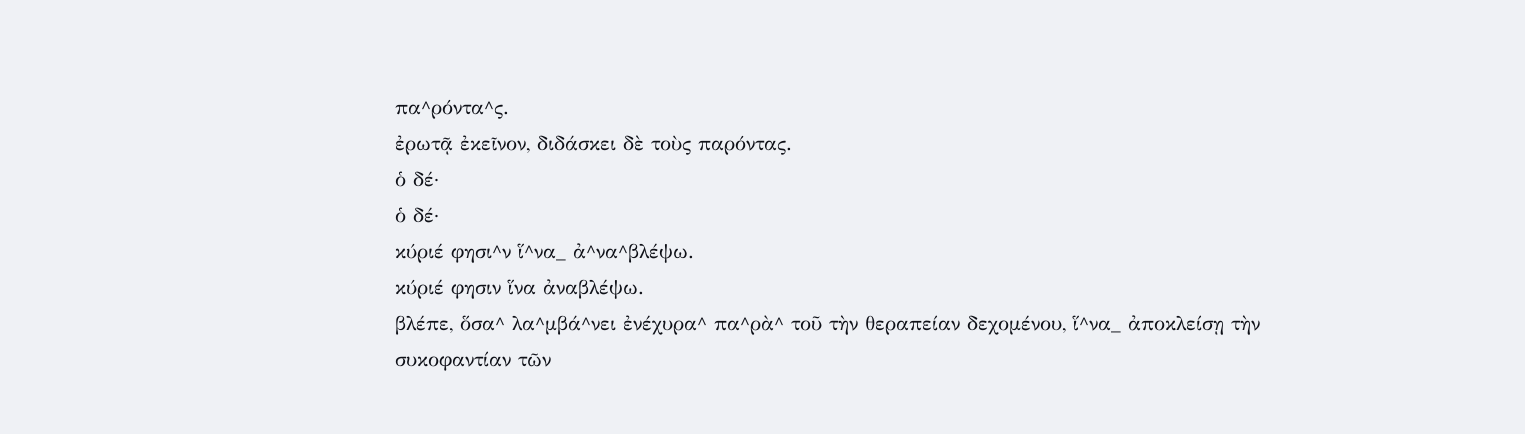πα^ρόντα^ς.
ἐρωτᾷ ἐκεῖνον, διδάσκει δὲ τοὺς παρόντας.
ὁ δέ·
ὁ δέ·
κύριέ φησι^ν ἵ^να_ ἀ^να^βλέψω.
κύριέ φησιν ἵνα ἀναβλέψω.
βλέπε, ὅσα^ λα^μβά^νει ἐνέχυρα^ πα^ρὰ^ τοῦ τὴν θεραπείαν δεχομένου, ἵ^να_ ἀποκλείσῃ τὴν συκοφαντίαν τῶν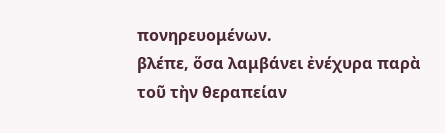πονηρευομένων.
βλέπε, ὅσα λαμβάνει ἐνέχυρα παρὰ τοῦ τὴν θεραπείαν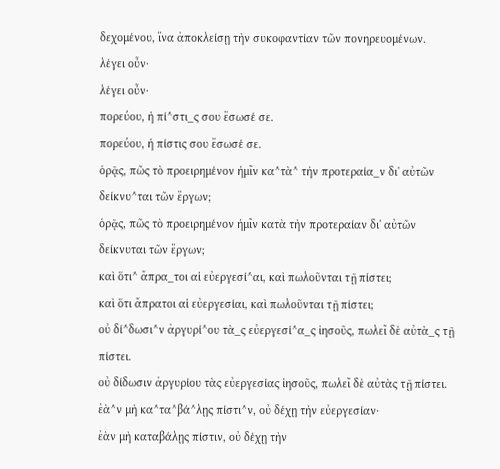δεχομένου, ἵνα ἀποκλείσῃ τὴν συκοφαντίαν τῶν πονηρευομένων.
λέγει οὖν·
λέγει οὖν·
πορεύου, ἡ πί^στι_ς σου ἔσωσέ σε.
πορεύου, ἡ πίστις σου ἔσωσέ σε.
ὁρᾷς, πῶς τὸ προειρημένον ἡμῖν κα^τὰ^ τὴν προτεραία_ν δι' αὐτῶν δείκνυ^ται τῶν ἔργων;
ὁρᾷς, πῶς τὸ προειρημένον ἡμῖν κατὰ τὴν προτεραίαν δι' αὐτῶν δείκνυται τῶν ἔργων;
καὶ ὅτι^ ἄπρα_τοι αἱ εὐεργεσί^αι, καὶ πωλοῦνται τῇ πίστει;
καὶ ὅτι ἄπρατοι αἱ εὐεργεσίαι, καὶ πωλοῦνται τῇ πίστει;
οὐ δί^δωσι^ν ἀργυρί^ου τὰ_ς εὐεργεσί^α_ς ἰησοῦς, πωλεῖ δὲ αὐτὰ_ς τῇ πίστει.
οὐ δίδωσιν ἀργυρίου τὰς εὐεργεσίας ἰησοῦς, πωλεῖ δὲ αὐτὰς τῇ πίστει.
ἐὰ^ν μὴ κα^τα^βά^λῃς πίστι^ν, οὐ δέχῃ τὴν εὐεργεσίαν·
ἐὰν μὴ καταβάλῃς πίστιν, οὐ δέχῃ τὴν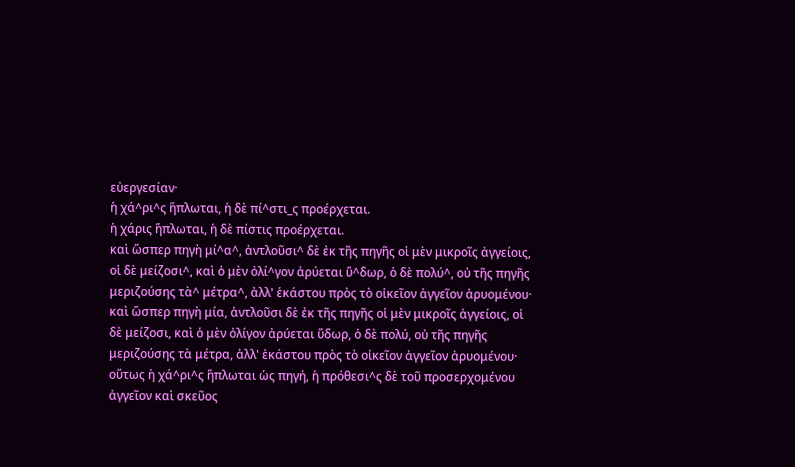εὐεργεσίαν·
ἡ χά^ρι^ς ἥπλωται, ἡ δὲ πί^στι_ς προέρχεται.
ἡ χάρις ἥπλωται, ἡ δὲ πίστις προέρχεται.
καὶ ὥσπερ πηγὴ μί^α^, ἀντλοῦσι^ δὲ ἐκ τῆς πηγῆς οἱ μὲν μικροῖς ἀγγείοις, οἱ δὲ μείζοσι^, καὶ ὁ μὲν ὀλί^γον ἀρύεται ὕ^δωρ, ὁ δὲ πολύ^, οὐ τῆς πηγῆς μεριζούσης τὰ^ μέτρα^, ἀλλ' ἑκάστου πρὸς τὸ οἰκεῖον ἀγγεῖον ἀρυομένου·
καὶ ὥσπερ πηγὴ μία, ἀντλοῦσι δὲ ἐκ τῆς πηγῆς οἱ μὲν μικροῖς ἀγγείοις, οἱ δὲ μείζοσι, καὶ ὁ μὲν ὀλίγον ἀρύεται ὕδωρ, ὁ δὲ πολύ, οὐ τῆς πηγῆς μεριζούσης τὰ μέτρα, ἀλλ' ἑκάστου πρὸς τὸ οἰκεῖον ἀγγεῖον ἀρυομένου·
οὕτως ἡ χά^ρι^ς ἥπλωται ὡς πηγή, ἡ πρόθεσι^ς δὲ τοῦ προσερχομένου ἀγγεῖον καὶ σκεῦος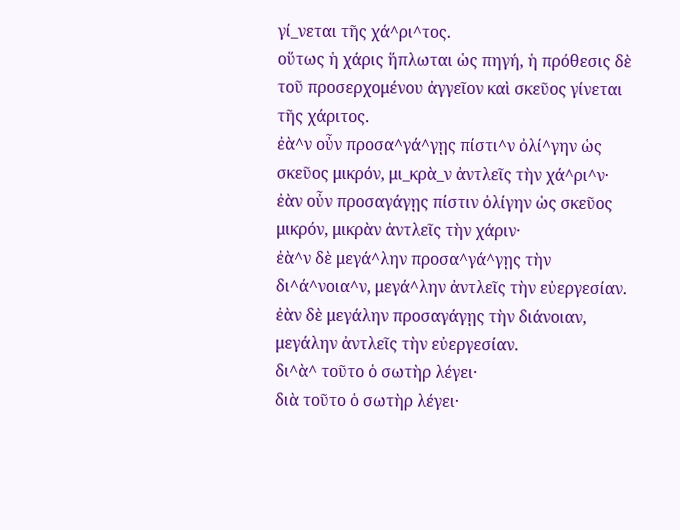γί_νεται τῆς χά^ρι^τος.
οὕτως ἡ χάρις ἥπλωται ὡς πηγή, ἡ πρόθεσις δὲ τοῦ προσερχομένου ἀγγεῖον καὶ σκεῦος γίνεται τῆς χάριτος.
ἐὰ^ν οὖν προσα^γά^γῃς πίστι^ν ὀλί^γην ὡς σκεῦος μικρόν, μι_κρὰ_ν ἀντλεῖς τὴν χά^ρι^ν·
ἐὰν οὖν προσαγάγῃς πίστιν ὀλίγην ὡς σκεῦος μικρόν, μικρὰν ἀντλεῖς τὴν χάριν·
ἐὰ^ν δὲ μεγά^λην προσα^γά^γῃς τὴν δι^ά^νοια^ν, μεγά^λην ἀντλεῖς τὴν εὐεργεσίαν.
ἐὰν δὲ μεγάλην προσαγάγῃς τὴν διάνοιαν, μεγάλην ἀντλεῖς τὴν εὐεργεσίαν.
δι^ὰ^ τοῦτο ὁ σωτὴρ λέγει·
διὰ τοῦτο ὁ σωτὴρ λέγει·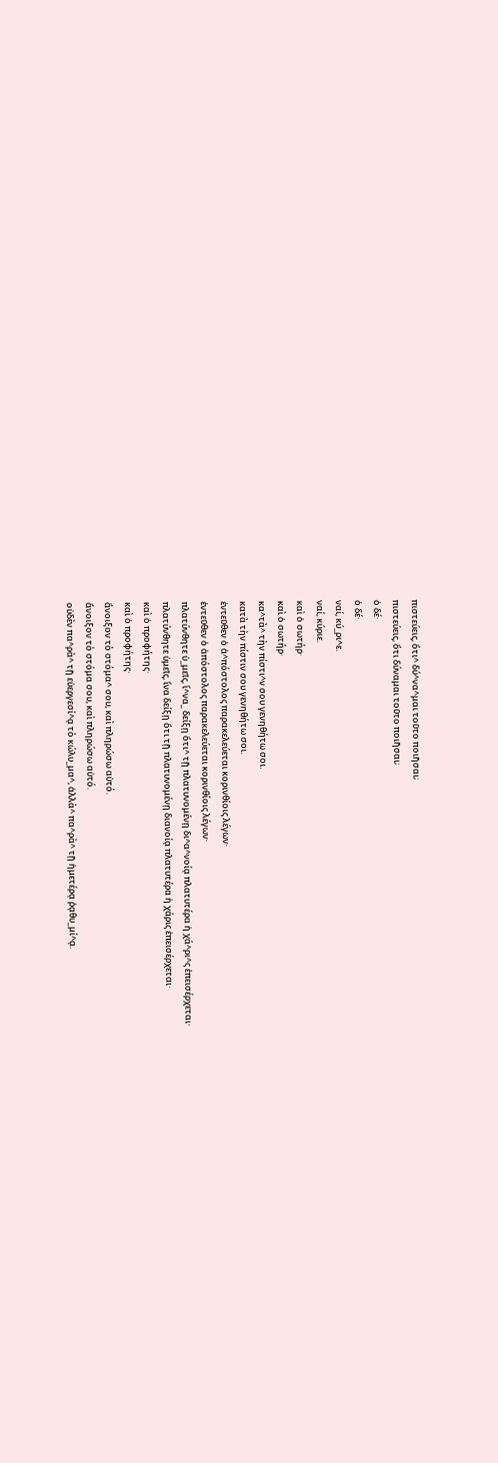πιστεύεις, ὅτι^ δύ^να^μαι τοῦτο ποιῆσαι;
πιστεύεις, ὅτι δύναμαι τοῦτο ποιῆσαι;
ὁ δέ·
ὁ δέ·
ναί, κύ_ρι^ε.
ναί, κύριε.
καὶ ὁ σωτήρ·
καὶ ὁ σωτήρ·
κα^τὰ^ τὴν πίστι^ν σου γενηθήτω σοι.
κατὰ τὴν πίστιν σου γενηθήτω σοι.
ἐντεῦθεν ὁ ἀ^πόστολος παρακελεύεται κορινθίοις λέγων·
ἐντεῦθεν ὁ ἀπόστολος παρακελεύεται κορινθίοις λέγων·
πλατύνθητε ὑ_μεῖς, ἵ^να_ δείξῃ ὅτι^ τῇ πλατυνομένῃ δι^α^νοίᾳ πλατυτέρα ἡ χά^ρι^ς ἐπεισέρχεται·
πλατύνθητε ὑμεῖς, ἵνα δείξῃ ὅτι τῇ πλατυνομένῃ διανοίᾳ πλατυτέρα ἡ χάρις ἐπεισέρχεται·
καὶ ὁ προφήτης·
καὶ ὁ προφήτης·
ἄνοιξον τὸ στόμα^ σου, καὶ πληρώσω αὐτό.
ἄνοιξον τὸ στόμα σου, καὶ πληρώσω αὐτό.
οὐδὲν πα^ρὰ^ τῇ εὐεργεσί^ᾳ τὸ κώλυ_μα^, ἀλλὰ^ πα^ρὰ^ τῇ ἡμετέρᾳ ῥᾳθυ_μί^ᾳ.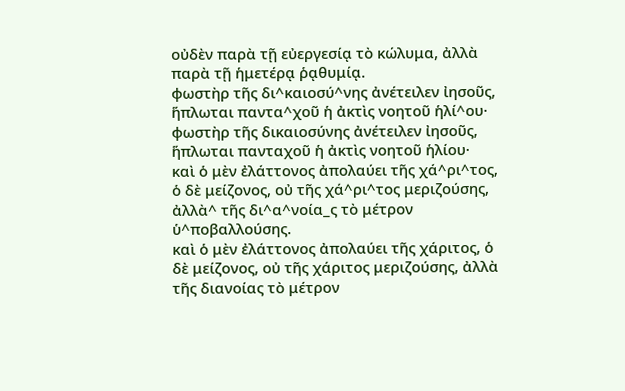οὐδὲν παρὰ τῇ εὐεργεσίᾳ τὸ κώλυμα, ἀλλὰ παρὰ τῇ ἡμετέρᾳ ῥᾳθυμίᾳ.
φωστὴρ τῆς δι^καιοσύ^νης ἀνέτειλεν ἰησοῦς, ἥπλωται παντα^χοῦ ἡ ἀκτὶς νοητοῦ ἡλί^ου·
φωστὴρ τῆς δικαιοσύνης ἀνέτειλεν ἰησοῦς, ἥπλωται πανταχοῦ ἡ ἀκτὶς νοητοῦ ἡλίου·
καὶ ὁ μὲν ἐλάττονος ἀπολαύει τῆς χά^ρι^τος, ὁ δὲ μείζονος, οὐ τῆς χά^ρι^τος μεριζούσης, ἀλλὰ^ τῆς δι^α^νοία_ς τὸ μέτρον ὑ^ποβαλλούσης.
καὶ ὁ μὲν ἐλάττονος ἀπολαύει τῆς χάριτος, ὁ δὲ μείζονος, οὐ τῆς χάριτος μεριζούσης, ἀλλὰ τῆς διανοίας τὸ μέτρον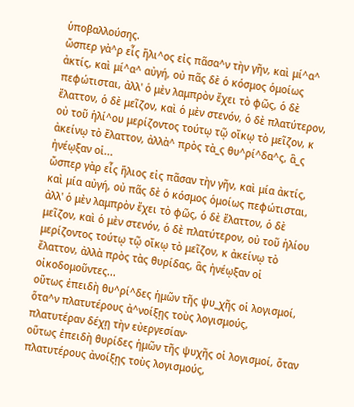ὑποβαλλούσης.
ὥσπερ γὰ^ρ εἷς ἥλι^ος εἰς πᾶσα^ν τὴν γῆν, καὶ μί^α^ ἀκτίς, καὶ μί^α^ αὐγή, οὐ πᾶς δὲ ὁ κόσμος ὁμοίως πεφώτισται, ἀλλ' ὁ μὲν λαμπρὸν ἔχει τὸ φῶς, ὁ δὲ ἔλαττον, ὁ δὲ μεῖζον, καὶ ὁ μὲν στενόν, ὁ δὲ πλατύτερον, οὐ τοῦ ἡλί^ου μερίζοντος τούτῳ τῷ οἴκῳ τὸ μεῖζον, κ ἀκείνῳ τὸ ἔλαττον, ἀλλὰ^ πρὸς τὰ_ς θυ^ρί^δα^ς, ἃ_ς ἠνέῳξαν οἱ...
ὥσπερ γὰρ εἷς ἥλιος εἰς πᾶσαν τὴν γῆν, καὶ μία ἀκτίς, καὶ μία αὐγή, οὐ πᾶς δὲ ὁ κόσμος ὁμοίως πεφώτισται, ἀλλ' ὁ μὲν λαμπρὸν ἔχει τὸ φῶς, ὁ δὲ ἔλαττον, ὁ δὲ μεῖζον, καὶ ὁ μὲν στενόν, ὁ δὲ πλατύτερον, οὐ τοῦ ἡλίου μερίζοντος τούτῳ τῷ οἴκῳ τὸ μεῖζον, κ ἀκείνῳ τὸ ἔλαττον, ἀλλὰ πρὸς τὰς θυρίδας, ἃς ἠνέῳξαν οἱ οἰκοδομοῦντες...
οὕτως ἐπειδὴ θυ^ρί^δες ἡμῶν τῆς ψυ_χῆς οἱ λογισμοί, ὅτα^ν πλατυτέρους ἀ^νοίξῃς τοὺς λογισμούς, πλατυτέραν δέχῃ τὴν εὐεργεσίαν·
οὕτως ἐπειδὴ θυρίδες ἡμῶν τῆς ψυχῆς οἱ λογισμοί, ὅταν πλατυτέρους ἀνοίξῃς τοὺς λογισμούς,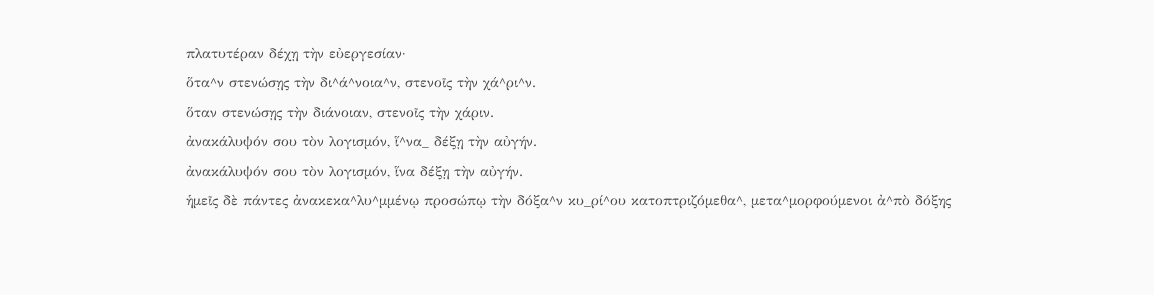πλατυτέραν δέχῃ τὴν εὐεργεσίαν·
ὅτα^ν στενώσῃς τὴν δι^ά^νοια^ν, στενοῖς τὴν χά^ρι^ν.
ὅταν στενώσῃς τὴν διάνοιαν, στενοῖς τὴν χάριν.
ἀνακάλυψόν σου τὸν λογισμόν, ἵ^να_ δέξῃ τὴν αὐγήν.
ἀνακάλυψόν σου τὸν λογισμόν, ἵνα δέξῃ τὴν αὐγήν.
ἡμεῖς δὲ πάντες ἀνακεκα^λυ^μμένῳ προσώπῳ τὴν δόξα^ν κυ_ρί^ου κατοπτριζόμεθα^, μετα^μορφούμενοι ἀ^πὸ δόξης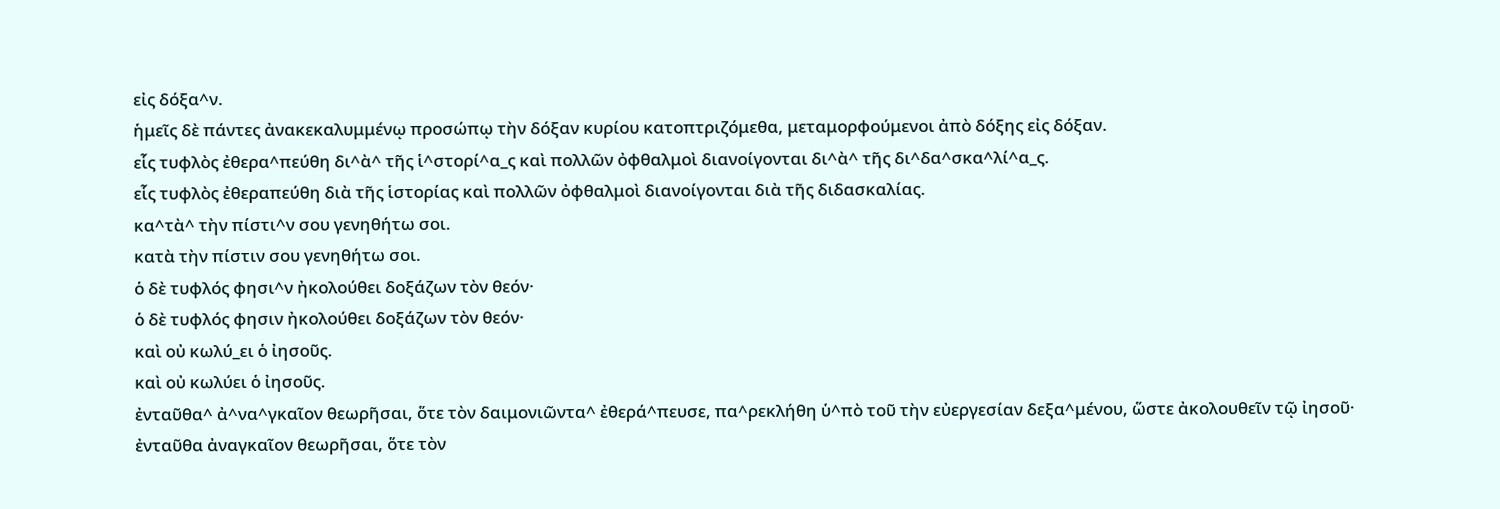εἰς δόξα^ν.
ἡμεῖς δὲ πάντες ἀνακεκαλυμμένῳ προσώπῳ τὴν δόξαν κυρίου κατοπτριζόμεθα, μεταμορφούμενοι ἀπὸ δόξης εἰς δόξαν.
εἷς τυφλὸς ἐθερα^πεύθη δι^ὰ^ τῆς ἱ^στορί^α_ς καὶ πολλῶν ὀφθαλμοὶ διανοίγονται δι^ὰ^ τῆς δι^δα^σκα^λί^α_ς.
εἷς τυφλὸς ἐθεραπεύθη διὰ τῆς ἱστορίας καὶ πολλῶν ὀφθαλμοὶ διανοίγονται διὰ τῆς διδασκαλίας.
κα^τὰ^ τὴν πίστι^ν σου γενηθήτω σοι.
κατὰ τὴν πίστιν σου γενηθήτω σοι.
ὁ δὲ τυφλός φησι^ν ἠκολούθει δοξάζων τὸν θεόν·
ὁ δὲ τυφλός φησιν ἠκολούθει δοξάζων τὸν θεόν·
καὶ οὐ κωλύ_ει ὁ ἰησοῦς.
καὶ οὐ κωλύει ὁ ἰησοῦς.
ἐνταῦθα^ ἀ^να^γκαῖον θεωρῆσαι, ὅτε τὸν δαιμονιῶντα^ ἐθερά^πευσε, πα^ρεκλήθη ὑ^πὸ τοῦ τὴν εὐεργεσίαν δεξα^μένου, ὥστε ἀκολουθεῖν τῷ ἰησοῦ·
ἐνταῦθα ἀναγκαῖον θεωρῆσαι, ὅτε τὸν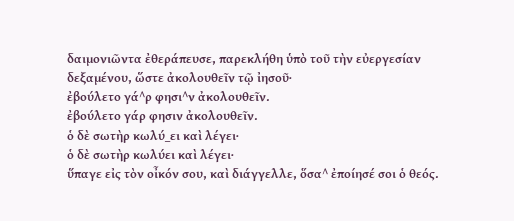δαιμονιῶντα ἐθεράπευσε, παρεκλήθη ὑπὸ τοῦ τὴν εὐεργεσίαν δεξαμένου, ὥστε ἀκολουθεῖν τῷ ἰησοῦ·
ἐβούλετο γά^ρ φησι^ν ἀκολουθεῖν.
ἐβούλετο γάρ φησιν ἀκολουθεῖν.
ὁ δὲ σωτὴρ κωλύ_ει καὶ λέγει·
ὁ δὲ σωτὴρ κωλύει καὶ λέγει·
ὕπαγε εἰς τὸν οἶκόν σου, καὶ διάγγελλε, ὅσα^ ἐποίησέ σοι ὁ θεός.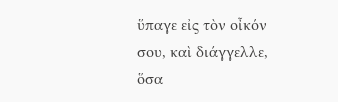ὕπαγε εἰς τὸν οἶκόν σου, καὶ διάγγελλε, ὅσα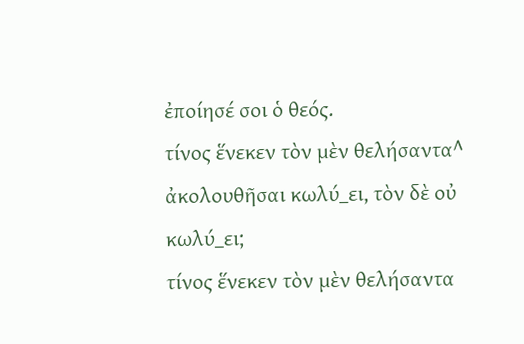ἐποίησέ σοι ὁ θεός.
τίνος ἕνεκεν τὸν μὲν θελήσαντα^ ἀκολουθῆσαι κωλύ_ει, τὸν δὲ οὐ κωλύ_ει;
τίνος ἕνεκεν τὸν μὲν θελήσαντα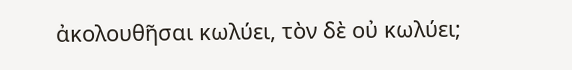ἀκολουθῆσαι κωλύει, τὸν δὲ οὐ κωλύει;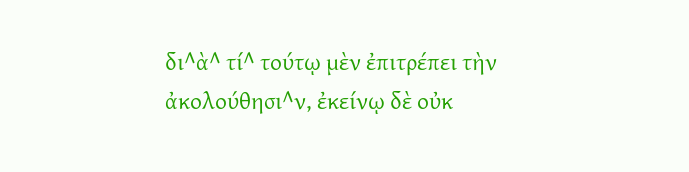δι^ὰ^ τί^ τούτῳ μὲν ἐπιτρέπει τὴν ἀκολούθησι^ν, ἐκείνῳ δὲ οὐκ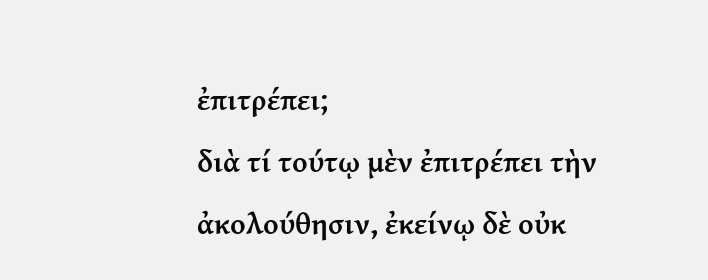ἐπιτρέπει;
διὰ τί τούτῳ μὲν ἐπιτρέπει τὴν ἀκολούθησιν, ἐκείνῳ δὲ οὐκ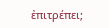ἐπιτρέπει;